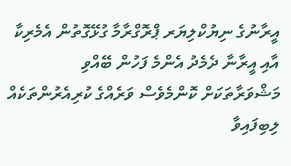އީރާނުގެ ނިޔުކްލިޔަރ ޕްރޮގްރާމާ ގުޅޭގޮތުން އެމެރިކާ އާއި އީރާނާ ދެމެދު އެންމެ ފަހުން ބޭއްވި މަޝްވަރާތަކަށް ކޮންމެވެސް ވަރެއްގެ ކުރިއެރުންތަކެއް ލިބިފައިވާ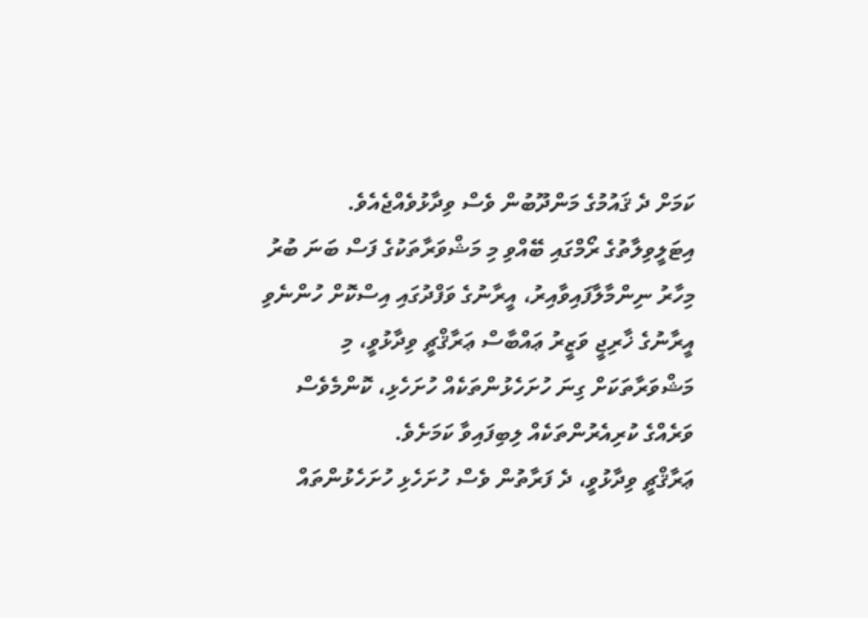ކަމަށް ދެ ޤައުމުގެ މަންދޫބުން ވެސް ވިދާޅުވެއްޖެއެވެ.
އިޓަލީވިލާތުގެ ރޯމްގައި ބޭއްވި މި މަޝްވަރާތަކުގެ ފަސް ބަނަ ބުރު މިހާރު ނިންމާލާފައިވާއިރު، އީރާނުގެ ވަފްދުގައި އިސްކޮށް ހުންނެވި އީރާނުގެ ޚާރިޖީ ވަޒީރު ޢައްބާސް ޢަރާޤްޗީ ވިދާޅުވީ، މި މަޝްވަރާތަކަށް ގިނަ ހުށަހެޅުންތަކެއް ހުށަހެޅި، ކޮންމެވެސް ވަރެއްގެ ކުރިއެރުންތަކެއް ލިބިފައިވާ ކަމަށެވެ.
ޢަރާޤްޗީ ވިދާޅުވީ، ދެ ފަރާތުން ވެސް ހުށަހެޅި ހުށަހެޅުންތައް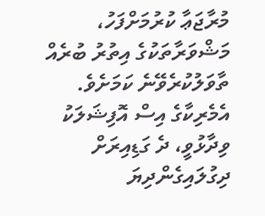މުރާޖަޢާ ކުރުމަށްފަހު، މަޝްވަރާތަކުގެ އިތުރު ބުރެއް ތާވަލުކުރެވޭނެ ކަމަށެވެ.
އެމެރިކާގެ އިސް އޮފިޝަލަކު ވިދާޅުވީ، ދެ ގަޑިއިރަށް ދިގުލައިގެންދިޔަ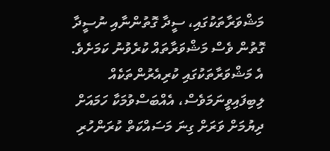މަޝްވަރާތަކުގައި، ސީދާ ގޮތުންނާއި ނުސީދާ ގޮތުން ވެސް މަޝްވަރާތައް ކުރެވުނު ކަމަށެވެ.
އެ މަޝްވަރާތަކުގައި ކުރިއެރުންތަކެއް ލިބިފައިވީނަމަވެސް، އެއްބަސްވުމަކާ ހަމައަށް ދިޔުމަށް ވަރަށް ގިނަ މަސައްކަތް ކުރަންހުރި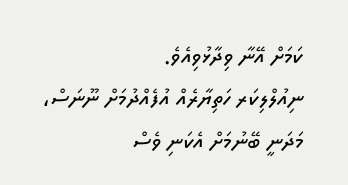ކަމަށް އޭނާ ވިދާޅުވިއެވެ.
ނިއުލްލިކަރ ހަތިޔާރެއް އުފެއްދުމަށް ނޫނަސް، މަދަނީ ބޭނުމަށް އެކަނި ވެސް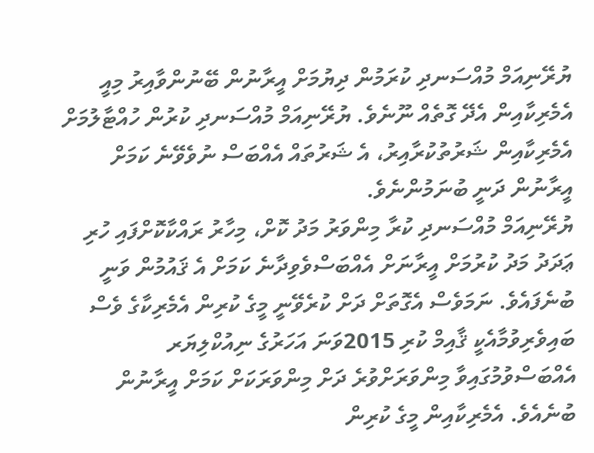ޔުރޭނިއަމް މުއްސަނދި ކުރަމުން ދިޔުމަށް އީރާނުން ބޭނުންވާއިރު މިއީ އެމެރިކާއިން އެދޭ ގޮތެއް ނޫނެވެ. ޔުރޭނިއަމް މުއްސަނދި ކުރުން ހުއްޓާލުމަށް އެމެރިކާއިން ޝަރުތުކުރާއިރު، އެ ޝަރުތައް އެއްބަސް ނުވެވޭނެ ކަމަށް އީރާނުން ދަނީ ބުނަމުންނެވެ.
ޔުރޭނިއަމް މުއްސަނދި ކުރާ މިންވަރު މަދު ކޮށް، މިހާރު ރައްކާކޮށްފައި ހުރި ޢަދަދު މަދު ކުރުމަށް އީރާނަށް އެއްބަސްވެވިދާނެ ކަމަށް އެ ޤައުމުން ވަނީ ބުނެފައެވެ. ނަމަވެސް އެގޮތަށް ދަށް ކުރެވޭނީ މީގެ ކުރިން އެމެރިކާގެ ވެސް ބައިވެރިވުމާއެކީ ޤާއިމް ކުރި 2015ވަނަ އަހަރުގެ ނިއުކްލިޔަރ އެއްބަސްވުމުގައިވާ މިންވަރަށްވުރެ ދަށް މިންވަރަކަށް ކަމަށް އީރާނުން ބުނެއެވެ. އެމެރިކާއިން މީގެ ކުރިން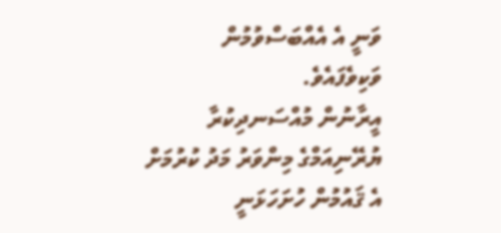ވަނީ އެ އެއްބަސްވުމުން ވަކިވެފައެވެ.
އީރާނުން މުއްސަނދިކުރާ ޔުރޭނިއަމްގެ މިންވަރު މަދު ކުރުމަށް އެ ޤައުމުން ހުށަހަޅަނީ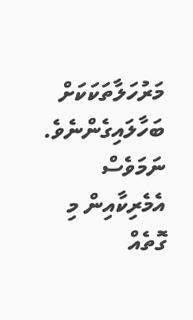މަރުހަލާތަކަކަށް ބަހާލައިގެންނެވެ. ނަމަވެސް އެމެރިކާއިން މި ގޮތެއް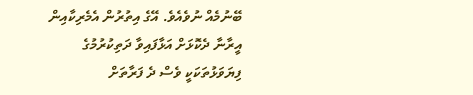ބޭނުމެއް ނުވެއެވެ. އޭގެ އިތުރުން އެމެރިކާއިން އީރާނާ ދެކޮޅަށް އަޅާފައިވާ ދަތިކުރުމުގެ ފިޔަވަޅުތަކަކީ ވެސް ދެ ފަރާތަށް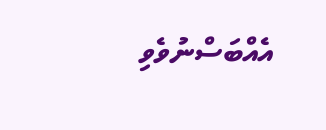އެއްބަސްނުވެވި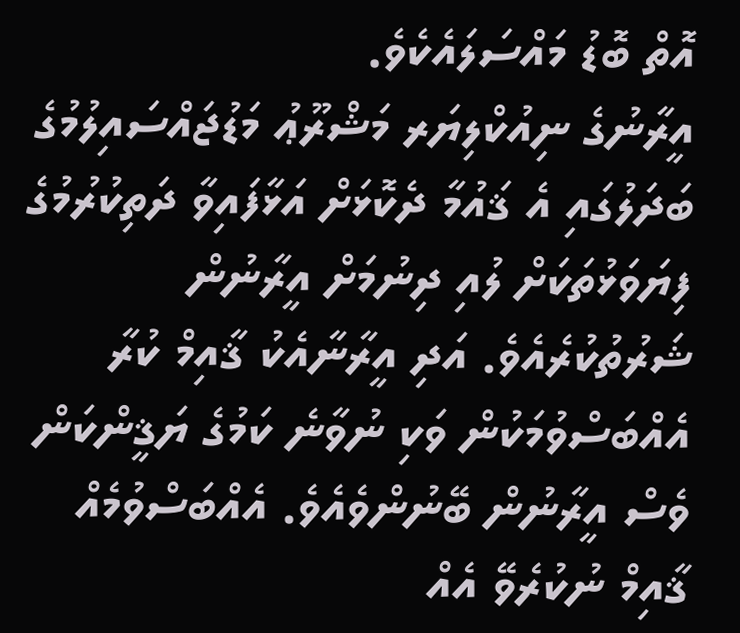އޮތް ބޮޑު މައްސަލައެކެވެ.
އީރާނުގެ ނިއުކްލިޔަރ މަޝްރޫޢު މަޑުޖައްސައިލުމުގެ ބަދަލުގައި އެ ޤައުމާ ދެކޮޅަށް އަޅާފައިވާ ދަތިކުރުމުގެ ފިޔަވަޅުތަކަށް ލުއި ދިނުމަށް އީރާނުން ޝަރުތުކުރެއެވެ. އަދި އީރާނާއެކު ޤާއިމް ކުރާ އެއްބަސްވުމަކުން ވަކި ނުވާނެ ކަމުގެ ޔަޤީންކަން ވެސް އީރާނުން ބޭނުންވެއެވެ. އެއްބަސްވުމެއް ޤާއިމް ނުކުރެވޭ އެއް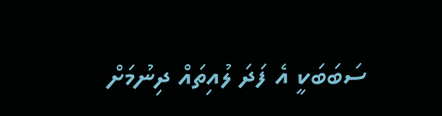ސަބަބަކީ އެ ފަދަ ލުއިތައް ދިނުމަށް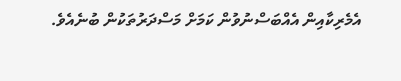އެމެރިކާއިން އެއްބަސްނުވުން ކަމަށް މަސްދަރުތަކުން ބުނެއެވެ.